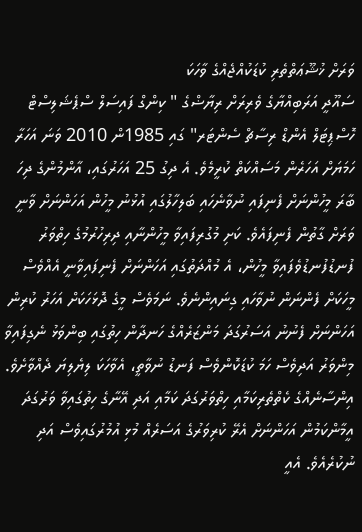ވަރަށް ޚުޝޫޢަތްތެރި ކުޑަކުއްޖެއްގެ ވާހަކަ
ސައޫދީ އަރަބިއްޔާގެ ވެރިރަށް ރިޔާޟްގެ " ކިންގް ފައިސަލް ސްޕެޝަލިސްޓް ހޮސްޕިޓަލް އެންޑް ރިސާޗް ސެންޓަރ" ގައި 1985ން 2010 ވަނަ އަހަރާ ހަމަޔަށް އަހަރެން މަސައްކަތް ކުރީމެވެ. އެ ދިގު 25 އަހަރުގައި، އާންމުންގެ ދިހަ ބާރަ މީހުންނަށް ފެނިފައި ނުވާނެހައި ބަލިހާލުގައި އުޅުނު މީހުން އަހަންނަށް ވާނީ ވަރަށް ގާތުން ފެނިފައެވެ. ކަށި މުގުރިފައިވާ މީހުންނާއި ދިރިހުރުމުގެ ހިތްވަރު ފުނޑުފުނޑުވެފައިވާ މީހުން، އެ މުއްދަތުގައި އަހަންނަށް ފެނިފައިވާނީ އެއްވެސް މީހަކަށް ފެންނަން ނުވާހައި ގިނައިންނެވެ. ނަމަވެސް މީގެ ދޮޅަހަކަށް އަހަރު ކުރިން އަހަންނަށް ފެނުނު އަސަރުގަދަ މަންޒަރެއްގެ ހަނދާން ހިތުގައި ބިންވަޅު ނެގިފައިވާ މިންވަރު އަދިވެސް ހަމަ ކުޑަކޮންވެސް ފަނޑު ނުވާތީ، އެވާހަކަ ލިޔެލިޔަ ދެއްވާށެވެ.
އިންސާނެއްގެ ކެތްތެރިކަމާއި ހިތްވަރުގަދަ ކަމާއި އަދި އޭނާގެ ހިތުގައިވާ ވަރުގަދަ އީމާންކަމުން އަހަންނަށް އެރޭ ކުރިވަރުގެ އަސަރެއް މުޅި އުމުރުގައިވެސް އަދި ނުކުރެއެވެ. އެއީ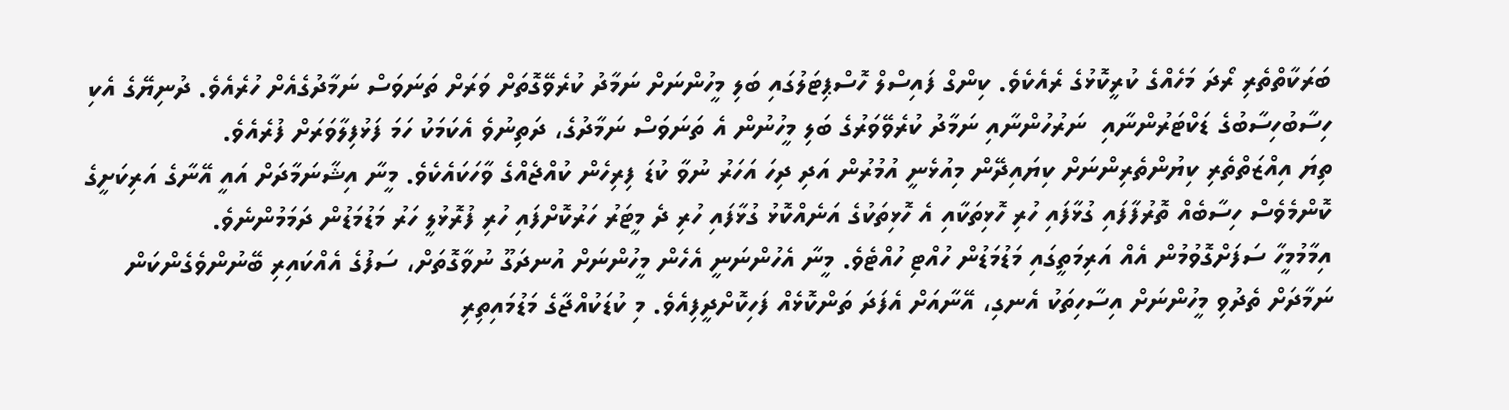ބަރަކާތްތެރި ރޯދަ މަހެއްގެ ކުރީކޮޅުގެ ރެއެކެވެ. ކިންގް ފައިސްލް ހޮސްޕިޓަލުގައި ބަލި މީހުންނަށް ނަމާދު ކުރެވޭގޮތަށް ވަރަށް ތަނަވަސް ނަމާދުގެއެށް ހުރެއެވެ. ދުނިޔޭގެ އެކި ހިސާބުހިސާބުގެ ޑަކްޓަރުންނާއި  ނަރުހުންނާއި ނަމާދު ކުރެވޭވަރުގެ ބަލި މީހުނުން އެ ތަނަވަސް ނަމާދުގެ، ދަތިނުވެ އެކަމަކު ހަމަ ފަޅުފިލާވަރަށް ފުރެއެވެ.
ތިޔަ އިއްޒަތްތެރި ކިޔުންތެރިންނަށް ކިޔައިދޭން މިއުޅެނީ އުމުރުން އަދި ދިހަ އަހަރު ނުވާ ކުޑަ ފިރިހެން ކުއްޖެއްގެ ވާހަކައެކެވެ. މީނާ އިޝާނަމާދަށް އައީ އޭނާގެ އަރިކަށީގެ ކޮންމެވެސް ހިސާބެއް ތޮރުފާފައި ގުޅާފައި ހުރި ހޮޅިތަކާއި އެ ހޮޅިތަކުގެ އަނެއްކޮޅު ގުޅާފައި ހުރި ދެ މީޓަރު ހަރުކޮށްފައި ހުރި ފުރޮޅުލީ ހަރު މަޑުމަޑުން ދަމަމުންނެވެ.
އިމާމުމީހާ ސަފަށްގޮވުމުން އެއް އަރިމަތީގައި މަޑުމަޑުން ހުއްޓި ހުއްޓެވެ. މީނާ އެހުންނަނީ އެހެން މީހުންނަށް އުނދަގޫ ނުވާގޮތަށް، ސަފުގެ އެއްކައިރި ބޭނުންވެގެންކަން ނަމާދަށް ތެދުވި މީހުންނަށް އިސާހިތަކު އެނގި، އޭނާއަށް އެފަދަ ތަންކޮޅެއް ފަހިކޮށްދީފިއެވެ. މި ކުޑަކުއްޖާގެ މަޑުމައިތިރި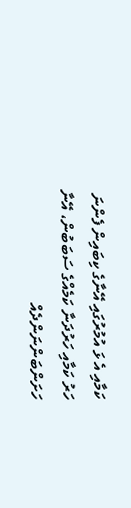ކަމާއި އެ ޅަ އުމުރުގައި އޭނާގެ ކިބައިން ފެންނަ ހަރު ކަމާއި ހަރުދަނާ ކަމެއްގެ ސަބަބުން، އޭނާ ހަށަންބަންނަންދެއް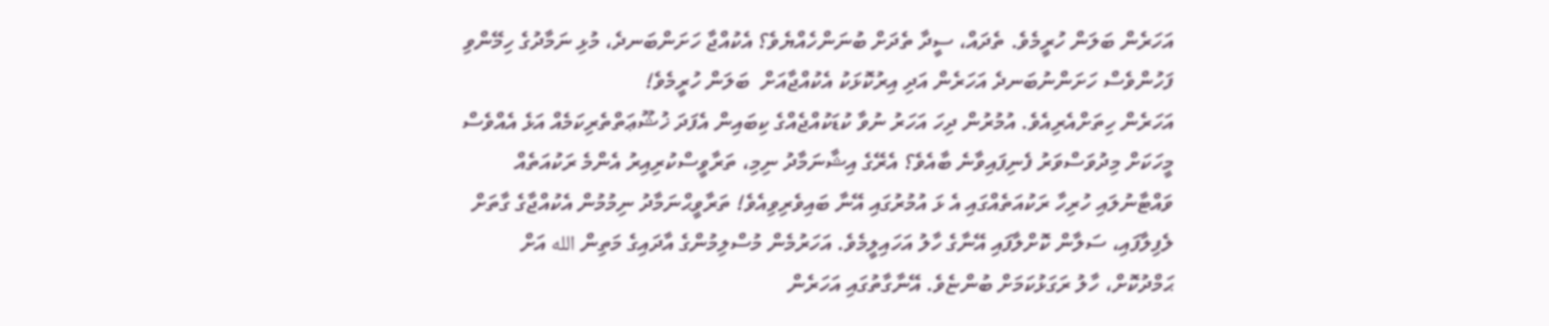އަހަރެން ބަލަން ހުރީމެވެ. ތެދައް، ސީދާ ތެދަށް ބުނަންހެއްޔެވެ؟ އެކުއްޖާ ހަށަންބަނދެ، މުޅި ނަމާދުގެ ހިމޭންވި ފަހުންވެސް ހަށަންނުބަނދެ އަހަރެން އަދި އިރުކޮޅަކު އެކުއްޖާއަށް  ބަލަން ހުރީމެވެ!
އަހަރެން ހިތަށްއެރިއެވެ. އުމުރުން ދިހަ އަހަރު ނުވާ ކުޑަކުއްޖެއްގެ ކިބައިން އެފަދަ ޚުޝޫޢަތްތެރިކަމެއް އަޅެ އެއްވެސް މީހަކަށް މިދުވަސްވަރު ފެނިފައިވާނެ ބާއެވެ؟ އެރޭގެ އިޝާނަމާދު ނިމި، ތަރާވީސްކުރިއިރު އެންމެ ރަކުއަތެއް ވައްޓާނުލައި ހުރިހާ ރަކުއަތެއްގައި އެ ޅަ އުމުރުގައި އޭނާ ބައިވެރިވިއެވެ! ތަރާވީޙްނަމާދު ނިމުމުން އެކުއްޖާގެ ގާތަށް ލެފިލާފައި، ސަލާން ކޮށްލާފައި އޭނާގެ ހާލު އަހައިލީމެވެ. އަހަރުމެން މުސްލިމުންގެ އާދައިގެ މަތިން الله އަށް ޙަމްދުކޮށް، ހާލު ރަގަޅުކަމަށް ބުންޏެވެ. އޭނާގާތުގައި އަހަރެން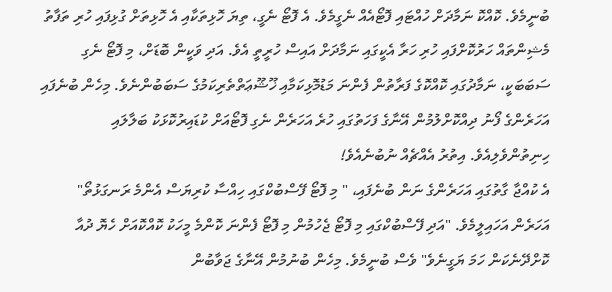ބުނީމެވެ. ކޮއްކޮ ނަމާދަށް ހުއްޓައި ފޮޓޯއެއް ނެގީމެވެ. އެ ފޮޓޯ ނެގީ، ތިޔަ ހޮޅިތަކާއި އެ ހޮޅިތަށް ގުޅިފައި ހުރި ތަފާތު މެޝިންތައް ހަރުކޮށްފައި ހުރި ހަރާ އެކީގައި ނަމާދަށް އައިސް ހުރީތީ އެވެ. އަދި ވަކީން ބޮޑަށް، މި ފޮޓޯ ނެގި ސަބަބަކީ، ނަމާދުގައި ކޮއްކޮގެ ފަރާތުން ފެންނަ މަޑުމޮޅިކަމާއި ޚޫޝޫޢަތްތެރިކަމުގެ ސަބަބުންނެވެ. މިހެން ބުނެފައި އަހަރެންގެ ފޯނު ދިއްކޮށްލުމުން އޭނާގެ ފަހަތުގައި ހުރެ އަހަރެން ނެގި ފޮޓޯއަށް ކުޑައިރުކޮޅަކު ބަލާލައި ހިނިތުންވެލިއެވެ. އިތުރު އެއްޗެއް ނުބުނެއެވެ!
އެ ކުއްޖާ ގާތުގައި އަހަރެންގެ ނަން ބުނެފައި، " މި ފޮޓޯ ފޭސްބުކްގައި ހިއްސާ ކުރިޔަސް އެންމެ ރަނގަޅުތޯ" އަހަރެން އަހައިލީމެވެ. "އަދި ފޭސްބުކްގައި މި ފޮޓޯ ޖެހުމުން މި ފޮޓޯ ފެންނަ ކޮންމެ މީހަކު ކޮއްކޮއަށް ހެޔޮ ދުއާ ކޮށްދޭނެކަން ހަމަ ޔަގީނެވެ" ވެސް ބުނީމެވެ. މިހެން ބުނުމުން އޭނާގެ ޖަވާބުން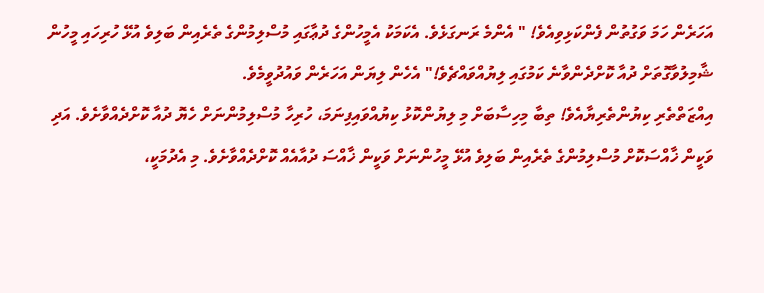އަހަރެން ހަމަ ވަގުތުން ފެންކަޅިވިއެވެ! " އެންމެ ރަނގަޅެވެ. އެކަމަކު އެމީހުންގެ ދުޢާގައި މުސްލިމުންގެ ތެރެއިން ބަލިވެ އުޅޭ ހުރިހައި މީހުން ޝާމިލުވާގޮތަށް ދުއާ ކޮށްދެންވާނެ ކަމުގައި ލިޔުއްވައްޗެވެ!" އެހެން ލިޔަން އަހަރެން ވައުދުވީމެވެ.
އިއްޒަތްތެރި ކިޔުންތެރިޔާއެވެ! ތިބާ މިހިސާބަށް މި ލިޔުންކޮޅު ކިޔުއްވައިފިނަމަ، ހުރިހާ މުސްލިމުންނަށް ހެޔޮ ދުއާ ކޮށްދެއްވާށެވެ. އަދި ވަކީން ޚާއްސަކޮށް މުސްލިމުންގެ ތެރެއިން ބަލިވެ އުޅޭ މީހުންނަށް ވަކީން ޚާއްސަ ދުއާއެއް ކޮށްދެއްވާށެވެ. މި އެދުމަކީ،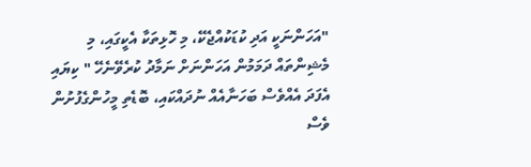"އަހަންނަކީ އަދި ކުޑަކުއްޖެކޭ، މި ހޮޅިތަކާ އެކީގައި، މި މެޝިންތައް ދަމަމުން އަހަންނަށް ނަމާދު ކުރެވޭނެހޭ " ކިޔައި އެފަދަ އެއްވެސް ބަހަނާއެއް ނުދައްކައި، ބޮޑެތި މީހުންގެފުށުން ވެސް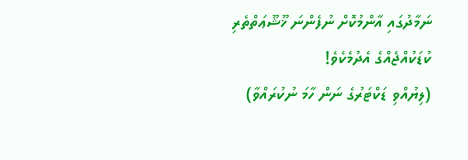ނަމާދުގައި އާންމުކޮށް ނުފެންނަ ޚޫޝޫޢަތްތެރި ކުޑަކުއްޖެއްގެ އެދުމެކެވެ!
(ލިޔުއްވި ޑަކްޓަރުގެ ނަން ހާމަ ނުކުރައްވާ)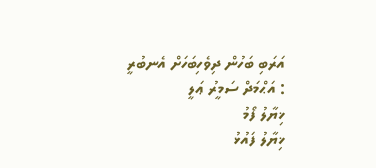އަރަބި ބަހުން ދިވެހިބަހަށް އެނބުރީ : އަޙްމަދް ސަމީރު ޢަލީ
ޚިޔާލު ފޯމު
ޚިޔާލު ފައުޅު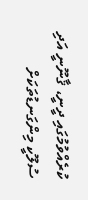ކުރެއްވުމުގައި ދީނީ، ޤާނޫނީ އަދި ސުލޫކީ މިންގަނޑުތަކަށް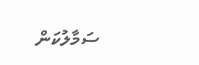ސަމާލުކަން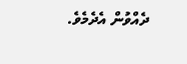ދެއްވުން އެދެމެވެ.